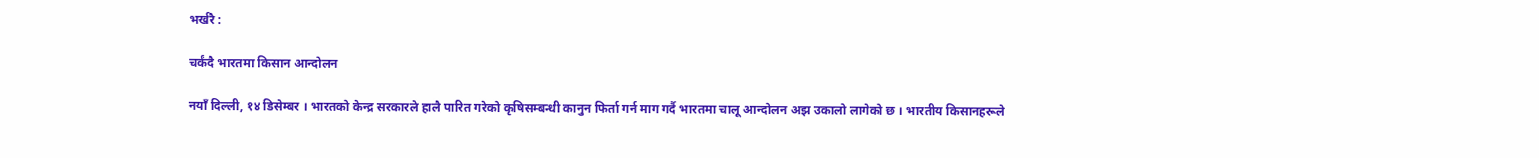भर्खरै :

चर्कंदै भारतमा किसान आन्दोलन

नयाँ दिल्ली, १४ डिसेम्बर । भारतको केन्द्र सरकारले हालै पारित गरेको कृषिसम्बन्धी कानुन फिर्ता गर्न माग गर्दै भारतमा चालू आन्दोलन अझ उकालो लागेको छ । भारतीय किसानहरूले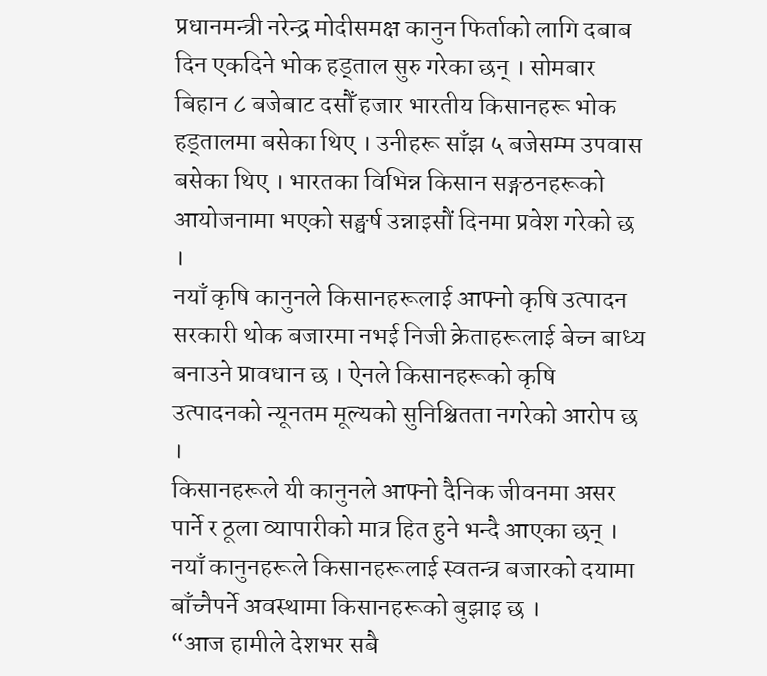प्रधानमन्त्री नरेन्द्र मोदीसमक्ष कानुन फिर्ताको लागि दबाब दिन एकदिने भोक हड्ताल सुरु गरेका छन् । सोमबार बिहान ८ बजेबाट दसौँ हजार भारतीय किसानहरू भोक हड्तालमा बसेका थिए । उनीहरू साँझ ५ बजेसम्म उपवास बसेका थिए । भारतका विभिन्न किसान सङ्गठनहरूको आयोजनामा भएको सङ्घर्ष उन्नाइसौं दिनमा प्रवेश गरेको छ ।
नयाँ कृषि कानुनले किसानहरूलाई आफ्नो कृषि उत्पादन सरकारी थोक बजारमा नभई निजी क्रेताहरूलाई बेच्न बाध्य बनाउने प्रावधान छ । ऐनले किसानहरूको कृषि उत्पादनको न्यूनतम मूल्यको सुनिश्चितता नगरेको आरोप छ ।
किसानहरूले यी कानुनले आफ्नो दैनिक जीवनमा असर पार्ने र ठूला व्यापारीको मात्र हित हुने भन्दै आएका छन् । नयाँ कानुनहरूले किसानहरूलाई स्वतन्त्र बजारको दयामा बाँच्नैपर्ने अवस्थामा किसानहरूको बुझाइ छ ।
“आज हामीले देशभर सबै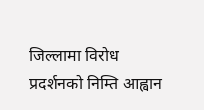जिल्लामा विरोध प्रदर्शनको निम्ति आह्वान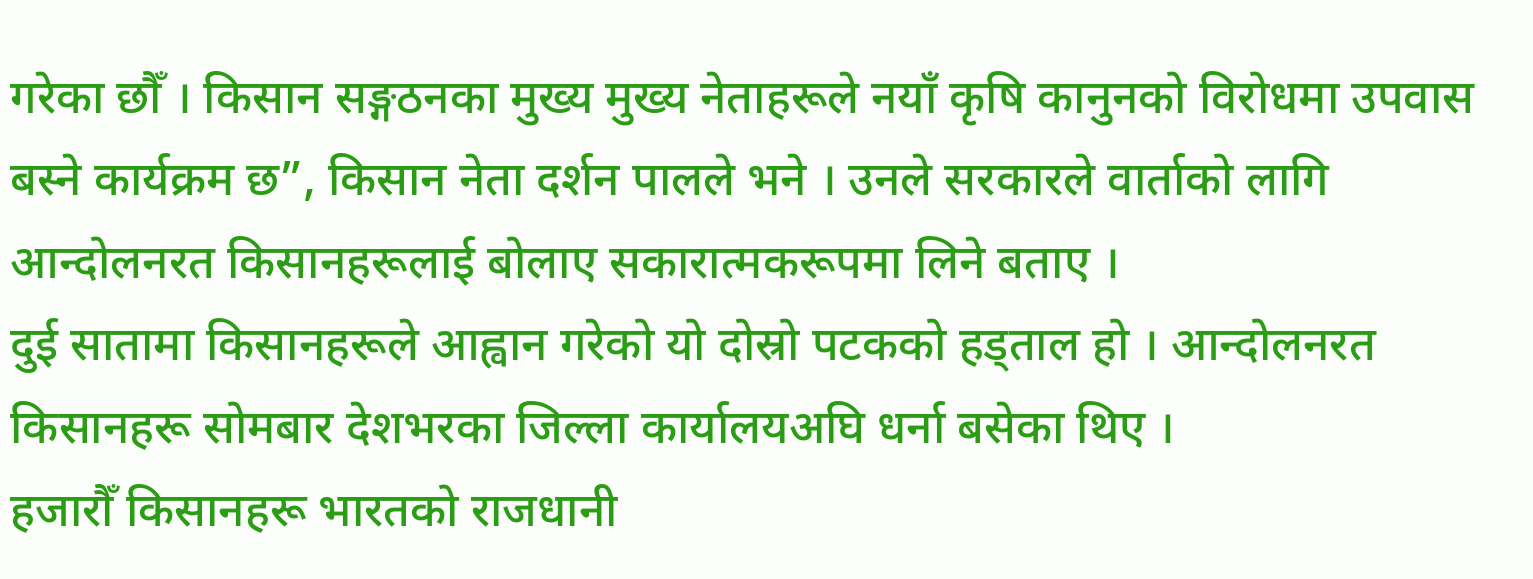गरेका छौँ । किसान सङ्गठनका मुख्य मुख्य नेताहरूले नयाँ कृषि कानुनको विरोधमा उपवास बस्ने कार्यक्रम छ”, किसान नेता दर्शन पालले भने । उनले सरकारले वार्ताको लागि आन्दोलनरत किसानहरूलाई बोलाए सकारात्मकरूपमा लिने बताए ।
दुई सातामा किसानहरूले आह्वान गरेको यो दोस्रो पटकको हड्ताल हो । आन्दोलनरत किसानहरू सोमबार देशभरका जिल्ला कार्यालयअघि धर्ना बसेका थिए ।
हजारौँ किसानहरू भारतको राजधानी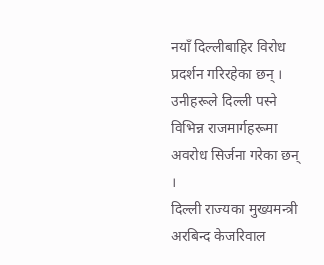नयाँ दिल्लीबाहिर विरोध प्रदर्शन गरिरहेका छन् । उनीहरूले दिल्ली पस्ने विभिन्न राजमार्गहरूमा अवरोध सिर्जना गरेका छन् ।
दिल्ली राज्यका मुख्यमन्त्री अरबिन्द केजरिवाल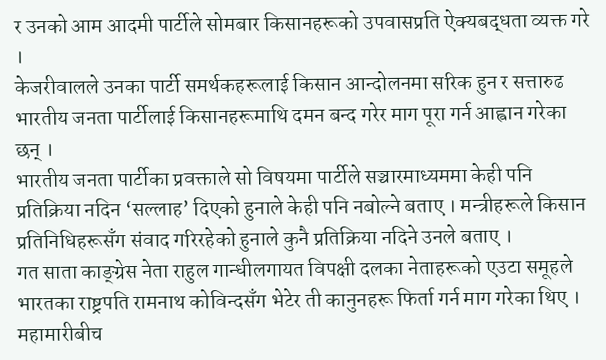र उनको आम आदमी पार्टीले सोमबार किसानहरूको उपवासप्रति ऐक्यबद्धता व्यक्त गरे ।
केजरीवालले उनका पार्टी समर्थकहरूलाई किसान आन्दोलनमा सरिक हुन र सत्तारुढ भारतीय जनता पार्टीलाई किसानहरूमाथि दमन बन्द गरेर माग पूरा गर्न आह्वान गरेका छन् ।
भारतीय जनता पार्टीका प्रवक्ताले सो विषयमा पार्टीले सञ्चारमाध्यममा केही पनि प्रतिक्रिया नदिन ‘सल्लाह’ दिएको हुनाले केही पनि नबोल्ने बताए । मन्त्रीहरूले किसान प्रतिनिधिहरूसँग संवाद गरिरहेको हुनाले कुनै प्रतिक्रिया नदिने उनले बताए ।
गत साता काङ्ग्रेस नेता राहुल गान्धीलगायत विपक्षी दलका नेताहरूको एउटा समूहले भारतका राष्ट्रपति रामनाथ कोविन्दसँग भेटेर ती कानुनहरू फिर्ता गर्न माग गरेका थिए ।
महामारीबीच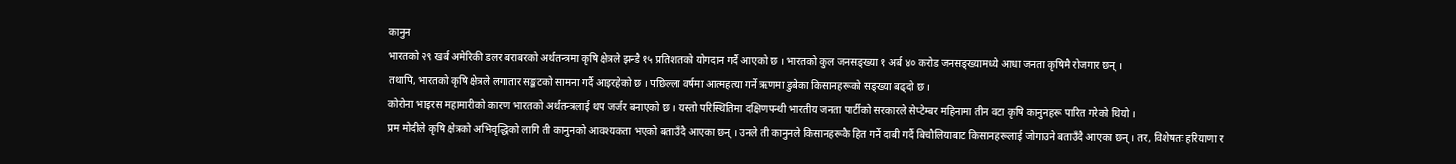कानुन
भारतको २९ खर्ब अमेरिकी डलर बराबरको अर्थतन्त्रमा कृषि क्षेत्रले झन्डै १५ प्रतिशतको योगदान गर्दै आएको छ । भारतको कुल जनसङ्ख्या १ अर्ब ४० करोड जनसङ्ख्यामध्ये आधा जनता कृषिमै रोजगार छन् ।
तथापि, भारतको कृषि क्षेत्रले लगातार सङ्कटको सामना गर्दै आइरहेको छ । पछिल्ला वर्षमा आत्महत्या गर्ने ऋणमा डुबेका किसानहरूको सङ्ख्या बढ्दो छ ।
कोरोना भाइरस महामारीको कारण भारतको अर्थतन्त्रलाई थप जर्जर बनाएको छ । यस्तो परिस्थितिमा दक्षिणपन्थी भारतीय जनता पार्टीको सरकारले सेप्टेम्बर महिनामा तीन वटा कृषि कानुनहरू पारित गरेको थियो ।
प्रम मोदीले कृषि क्षेत्रको अभिवृद्धिको लागि ती कानुनको आवश्यकता भएको बताउँदै आएका छन् । उनले ती कानुनले किसानहरूकै हित गर्ने दाबी गर्दै बिचौलियाबाट किसानहरूलाई जोगाउने बताउँदै आएका छन् । तर, विशेषतः हरियाणा र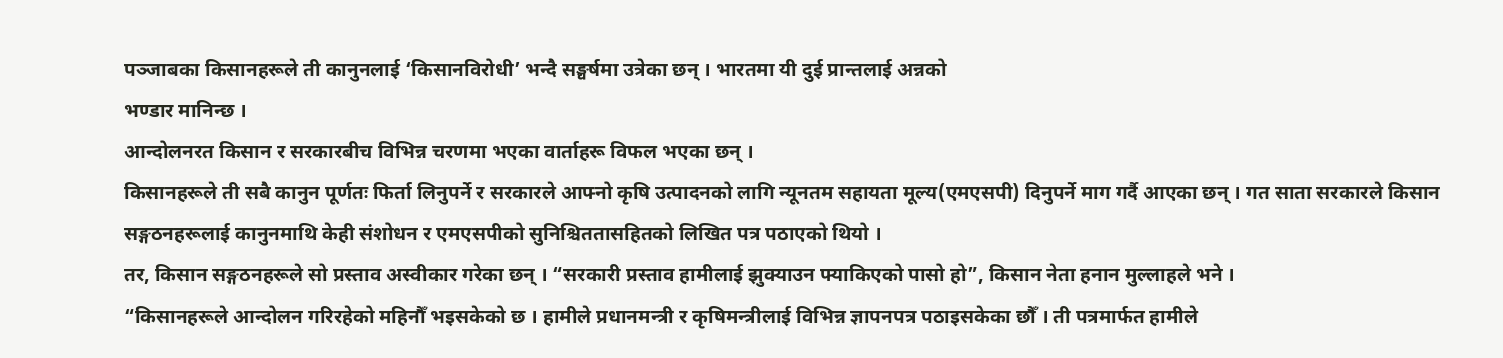पञ्जाबका किसानहरूले ती कानुनलाई ‘किसानविरोधी’ भन्दै सङ्घर्षमा उत्रेका छन् । भारतमा यी दुई प्रान्तलाई अन्नको
भण्डार मानिन्छ ।
आन्दोलनरत किसान र सरकारबीच विभिन्न चरणमा भएका वार्ताहरू विफल भएका छन् ।
किसानहरूले ती सबै कानुन पूर्णतः फिर्ता लिनुपर्ने र सरकारले आफ्नो कृषि उत्पादनको लागि न्यूनतम सहायता मूल्य(एमएसपी) दिनुपर्ने माग गर्दै आएका छन् । गत साता सरकारले किसान सङ्गठनहरूलाई कानुनमाथि केही संशोधन र एमएसपीको सुनिश्चिततासहितको लिखित पत्र पठाएको थियो ।
तर, किसान सङ्गठनहरूले सो प्रस्ताव अस्वीकार गरेका छन् । “सरकारी प्रस्ताव हामीलाई झुक्याउन फ्याकिएको पासो हो”, किसान नेता हनान मुल्लाहले भने ।
“किसानहरूले आन्दोलन गरिरहेको महिनौँ भइसकेको छ । हामीले प्रधानमन्त्री र कृषिमन्त्रीलाई विभिन्न ज्ञापनपत्र पठाइसकेका छौँ । ती पत्रमार्फत हामीले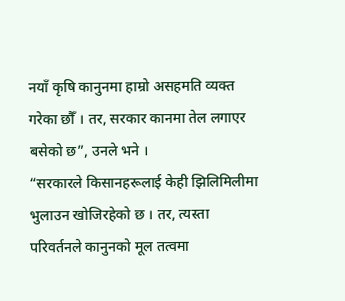नयाँ कृषि कानुनमा हाम्रो असहमति व्यक्त गरेका छौँ । तर, सरकार कानमा तेल लगाएर बसेको छ”, उनले भने ।
“सरकारले किसानहरूलाई केही झिलिमिलीमा भुलाउन खोजिरहेको छ । तर, त्यस्ता परिवर्तनले कानुनको मूल तत्वमा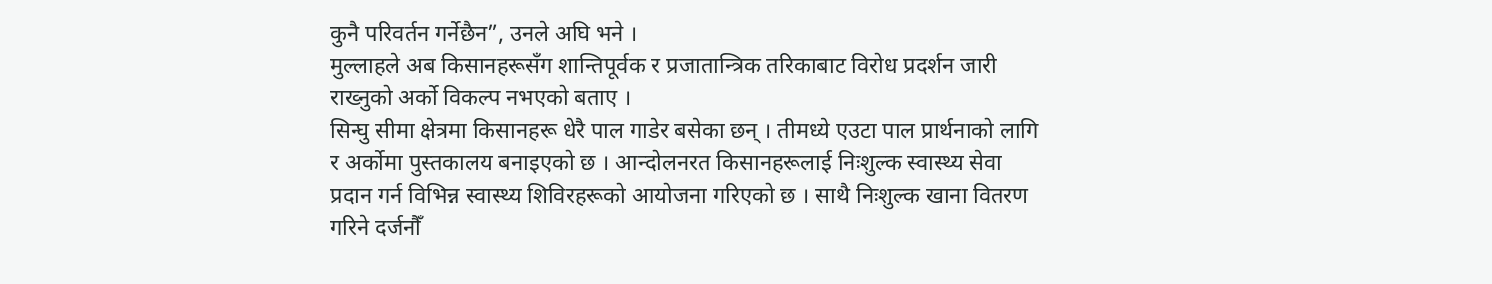कुनै परिवर्तन गर्नेछैन”, उनले अघि भने ।
मुल्लाहले अब किसानहरूसँग शान्तिपूर्वक र प्रजातान्त्रिक तरिकाबाट विरोध प्रदर्शन जारी राख्नुको अर्को विकल्प नभएको बताए ।
सिन्घु सीमा क्षेत्रमा किसानहरू धेरै पाल गाडेर बसेका छन् । तीमध्ये एउटा पाल प्रार्थनाको लागि र अर्कोमा पुस्तकालय बनाइएको छ । आन्दोलनरत किसानहरूलाई निःशुल्क स्वास्थ्य सेवा प्रदान गर्न विभिन्न स्वास्थ्य शिविरहरूको आयोजना गरिएको छ । साथै निःशुल्क खाना वितरण गरिने दर्जनौँ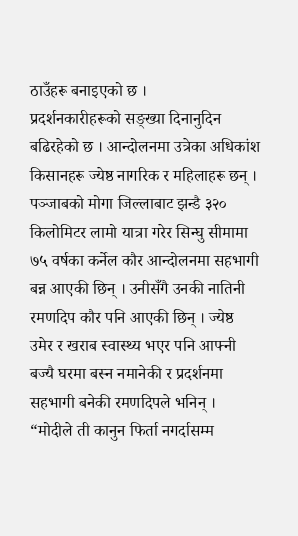ठाउँहरू बनाइएको छ ।
प्रदर्शनकारीहरूको सङ्ख्या दिनानुदिन बढिरहेको छ । आन्दोलनमा उत्रेका अधिकांश किसानहरू ज्येष्ठ नागरिक र महिलाहरू छन् ।
पञ्जाबको मोगा जिल्लाबाट झन्डै ३२० किलोमिटर लामो यात्रा गरेर सिन्घु सीमामा ७५ वर्षका कर्नेल कौर आन्दोलनमा सहभागी बन्न आएकी छिन् । उनीसँगै उनकी नातिनी रमणदिप कौर पनि आएकी छिन् । ज्येष्ठ उमेर र खराब स्वास्थ्य भएर पनि आफ्नी बज्यै घरमा बस्न नमानेकी र प्रदर्शनमा सहभागी बनेकी रमणदिपले भनिन् ।
“मोदीले ती कानुन फिर्ता नगर्दासम्म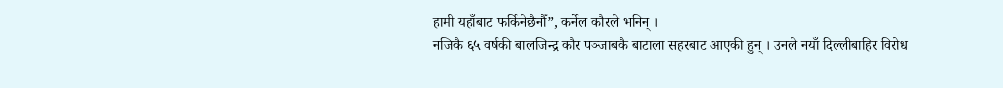हामी यहाँबाट फर्किनेछैनौँ”, कर्नेल कौरले भनिन् ।
नजिकै ६५ वर्षकी बालजिन्द्र कौर पञ्जाबकै बाटाला सहरबाट आएकी हुन् । उनले नयाँ दिल्लीबाहिर विरोध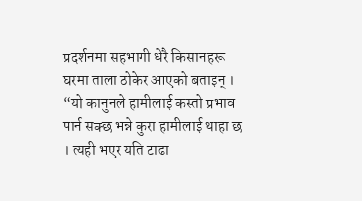प्रदर्शनमा सहभागी धेरै किसानहरू घरमा ताला ठोकेर आएको बताइन् ।
“यो कानुनले हामीलाई कस्तो प्रभाव पार्न सक्छ भन्ने कुरा हामीलाई थाहा छ । त्यही भएर यति टाढा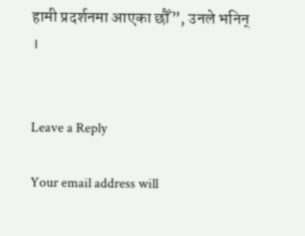हामी प्रदर्शनमा आएका छौँ”, उनले भनिन् ।


Leave a Reply

Your email address will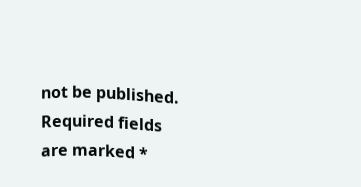not be published. Required fields are marked *